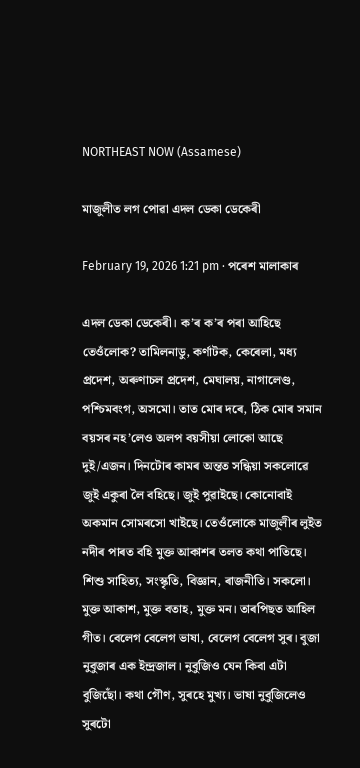NORTHEAST NOW (Assamese)

মাজুলীত লগ পোৱা এদল ডেকা ডেকেৰী

February 19, 2026 1:21 pm · পৰেশ মালাকাৰ

এদল ডেকা ডেকেৰী। ক’ৰ ক’ৰ পৰা আহিছে তেওঁলোক? তামিলনাডু, কৰ্ণাটক, কেৰেলা, মধ্য প্ৰদেশ, অৰুণাচল প্ৰদেশ, মেঘালয়, নাগালেণ্ড, পশ্চিমবংগ, অসমো। তাত মোৰ দৰে, ঠিক মোৰ সমান বয়সৰ নহ’লেও অলপ বয়সীয়া লোকো আছে দুই/এজন। দিনটোৰ কামৰ অন্তত সন্ধিয়া সকলোৱে জুই একুৰা লৈ বহিছে। জুই পুৱাইছে। কোনোবাই অকমান সোমৰসো খাইছে। তেওঁলোকে মাজুলীৰ লুইত নদীৰ পাৰত বহি মুক্ত আকাশৰ তলত কথা পাতিছে। শিশু সাহিত্য, সংস্কৃতি, বিজ্ঞান, ৰাজনীতি। সকলো। মুক্ত আকাশ, মুক্ত বতাহ, মুক্ত মন। তাৰপিছত আহিল গীত। বেলেগ বেলেগ ভাষা, বেলেগ বেলেগ সুৰ। বুজা নুবুজাৰ এক ইন্দ্ৰজাল। নুবুজিও যেন কিবা এটা বুজিছোঁ। কথা গৌণ, সুৰহে মুখ্য। ভাষা নুবুজিলেও সুৰটো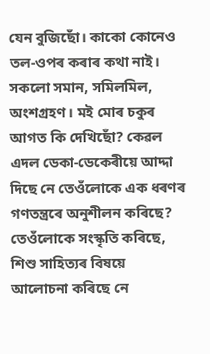যেন বুজিছোঁ। কাকো কোনেও তল-ওপৰ কৰাৰ কথা নাই। সকলো সমান, সমিলমিল, অংশগ্ৰহণ। মই মোৰ চকুৰ আগত কি দেখিছোঁ? কেৱল এদল ডেকা-ডেকেৰীয়ে আদ্দা দিছে নে তেওঁলোকে এক ধৰণৰ গণতন্ত্ৰৰে অনুশীলন কৰিছে? তেওঁলোকে সংস্কৃতি কৰিছে, শিশু সাহিত্যৰ বিষয়ে আলোচনা কৰিছে নে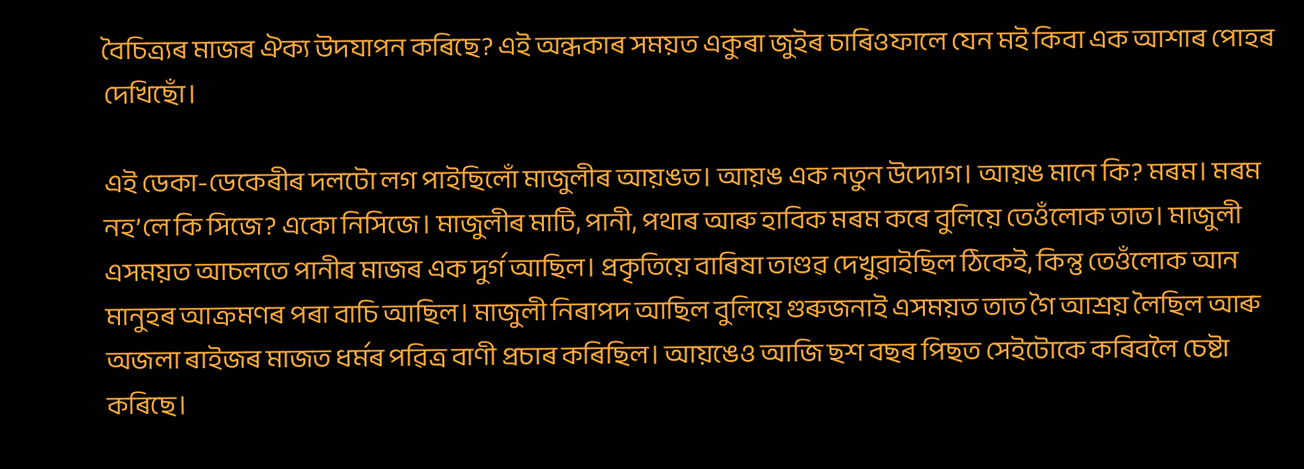বৈচিত্ৰ্যৰ মাজৰ ঐক্য উদযাপন কৰিছে? এই অন্ধকাৰ সময়ত একুৰা জুইৰ চাৰিওফালে যেন মই কিবা এক আশাৰ পোহৰ দেখিছোঁ।

এই ডেকা-ডেকেৰীৰ দলটো লগ পাইছিলোঁ মাজুলীৰ আয়ঙত। আয়ঙ এক নতুন উদ্যোগ। আয়ঙ মানে কি? মৰম। মৰম নহ’লে কি সিজে? একো নিসিজে। মাজুলীৰ মাটি, পানী, পথাৰ আৰু হাবিক মৰম কৰে বুলিয়ে তেওঁলোক তাত। মাজুলী এসময়ত আচলতে পানীৰ মাজৰ এক দুর্গ আছিল। প্ৰকৃতিয়ে বাৰিষা তাণ্ডৱ দেখুৱাইছিল ঠিকেই, কিন্তু তেওঁলোক আন মানুহৰ আক্ৰমণৰ পৰা বাচি আছিল। মাজুলী নিৰাপদ আছিল বুলিয়ে গুৰুজনাই এসময়ত তাত গৈ আশ্ৰয় লৈছিল আৰু অজলা ৰাইজৰ মাজত ধৰ্মৰ পৱিত্ৰ বাণী প্ৰচাৰ কৰিছিল। আয়ঙেও আজি ছশ বছৰ পিছত সেইটোকে কৰিবলৈ চেষ্টা কৰিছে।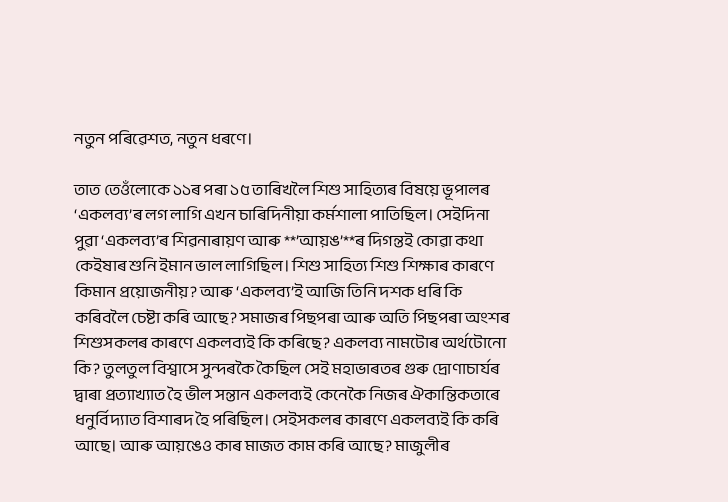নতুন পৰিৱেশত, নতুন ধৰণে।

তাত তেওঁলোকে ১১ৰ পৰা ১৫ তাৰিখলৈ শিশু সাহিত্যৰ বিষয়ে ভূপালৰ ‘একলব্য’ৰ লগ লাগি এখন চাৰিদিনীয়া কৰ্মশালা পাতিছিল। সেইদিনা পুৱা ‘একলব্য’ৰ শিৱনাৰায়ণ আৰু **’আয়ঙ’**ৰ দিগন্তই কোৱা কথা কেইষাৰ শুনি ইমান ভাল লাগিছিল। শিশু সাহিত্য শিশু শিক্ষাৰ কাৰণে কিমান প্ৰয়োজনীয়? আৰু ‘একলব্য’ই আজি তিনি দশক ধৰি কি কৰিবলৈ চেষ্টা কৰি আছে? সমাজৰ পিছপৰা আৰু অতি পিছপৰা অংশৰ শিশুসকলৰ কাৰণে একলব্যই কি কৰিছে? একলব্য নামটোৰ অৰ্থটোনো কি? তুলতুল বিশ্বাসে সুন্দৰকৈ কৈছিল সেই মহাভাৰতৰ গুৰু দ্ৰোণাচাৰ্যৰ দ্বাৰা প্ৰত্যাখ্যাত হৈ ভীল সন্তান একলব্যই কেনেকৈ নিজৰ ঐকান্তিকতাৰে ধনুৰ্বিদ্যাত বিশাৰদ হৈ পৰিছিল। সেইসকলৰ কাৰণে একলব্যই কি কৰি আছে। আৰু আয়ঙেও কাৰ মাজত কাম কৰি আছে? মাজুলীৰ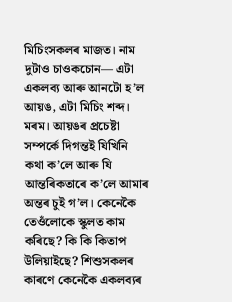মিচিংসকলৰ মাজত। নাম দুটাও চাওকচোন— এটা একলব্য আৰু আনটো হ’ল আয়ঙ, এটা মিচিং শব্দ। মৰম। আয়ঙৰ প্ৰচেষ্টা সম্পৰ্কে দিগন্তই যিখিনি কথা ক’লে আৰু যি আন্তৰিকতাৰে ক’লে আমাৰ অন্তৰ চুই গ’ল। কেনেকৈ তেওঁলোকে স্কুলত কাম কৰিছে? কি কি কিতাপ উলিয়াইছে? শিশুসকলৰ কাৰণে কেনেকৈ একলব্যৰ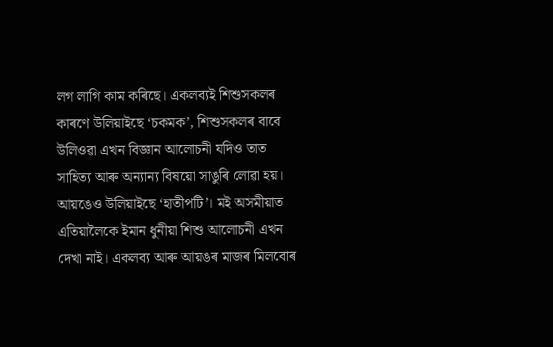লগ লাগি কাম কৰিছে। একলব্যই শিশুসকলৰ কাৰণে উলিয়াইছে ‘চকমক’, শিশুসকলৰ বাবে উলিওৱা এখন বিজ্ঞান আলোচনী যদিও তাত সাহিত্য আৰু অন্যান্য বিষয়ো সাঙুৰি লোৱা হয়। আয়ঙেও উলিয়াইছে ‘হাতীপটি’। মই অসমীয়াত এতিয়ালৈকে ইমান ধুনীয়া শিশু আলোচনী এখন দেখা নাই। একলব্য আৰু আয়ঙৰ মাজৰ মিলবোৰ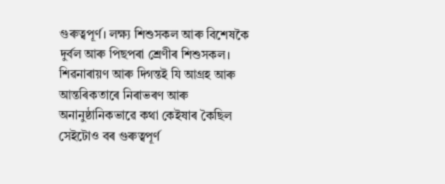গুৰুত্বপূৰ্ণ। লক্ষ্য শিশুসকল আৰু বিশেষকৈ দুৰ্বল আৰু পিছপৰা শ্ৰেণীৰ শিশুসকল। শিৱনাৰায়ণ আৰু দিগন্তই যি আগ্ৰহ আৰু আন্তৰিকতাৰে নিৰাভৰণ আৰু অনানুষ্ঠানিকভাৱে কথা কেইষাৰ কৈছিল সেইটোও বৰ গুৰুত্বপূৰ্ণ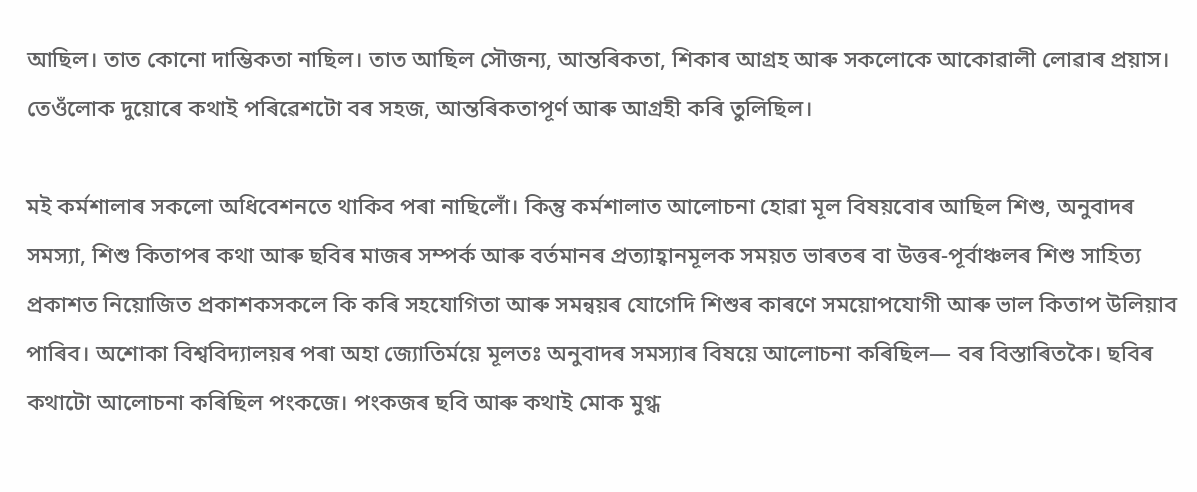আছিল। তাত কোনো দাম্ভিকতা নাছিল। তাত আছিল সৌজন্য, আন্তৰিকতা, শিকাৰ আগ্ৰহ আৰু সকলোকে আকোৱালী লোৱাৰ প্ৰয়াস। তেওঁলোক দুয়োৰে কথাই পৰিৱেশটো বৰ সহজ, আন্তৰিকতাপূৰ্ণ আৰু আগ্ৰহী কৰি তুলিছিল।

মই কৰ্মশালাৰ সকলো অধিবেশনতে থাকিব পৰা নাছিলোঁ। কিন্তু কৰ্মশালাত আলোচনা হোৱা মূল বিষয়বোৰ আছিল শিশু, অনুবাদৰ সমস্যা, শিশু কিতাপৰ কথা আৰু ছবিৰ মাজৰ সম্পৰ্ক আৰু বৰ্তমানৰ প্ৰত্যাহ্বানমূলক সময়ত ভাৰতৰ বা উত্তৰ-পূৰ্বাঞ্চলৰ শিশু সাহিত্য প্ৰকাশত নিয়োজিত প্ৰকাশকসকলে কি কৰি সহযোগিতা আৰু সমন্বয়ৰ যোগেদি শিশুৰ কাৰণে সময়োপযোগী আৰু ভাল কিতাপ উলিয়াব পাৰিব। অশোকা বিশ্ববিদ্যালয়ৰ পৰা অহা জ্যোতিৰ্ময়ে মূলতঃ অনুবাদৰ সমস্যাৰ বিষয়ে আলোচনা কৰিছিল— বৰ বিস্তাৰিতকৈ। ছবিৰ কথাটো আলোচনা কৰিছিল পংকজে। পংকজৰ ছবি আৰু কথাই মোক মুগ্ধ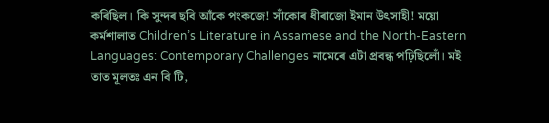কৰিছিল। কি সুন্দৰ ছবি আঁকে পংকজে! সাঁকোৰ ধীৰাজো ইমান উৎসাহী! ময়ো কৰ্মশালাত Children’s Literature in Assamese and the North-Eastern Languages: Contemporary Challenges নামেৰে এটা প্ৰবন্ধ পঢ়িছিলোঁ। মই তাত মূলতঃ এন বি টি,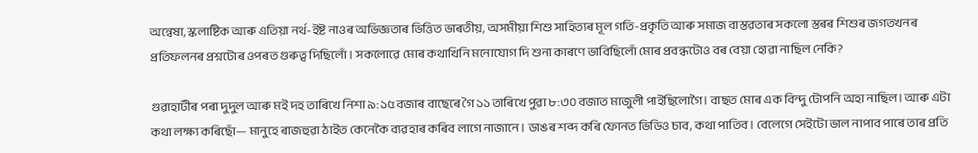অন্বেষা, স্কলাষ্টিক আৰু এতিয়া নৰ্থ-ইষ্ট নাওৰ অভিজ্ঞতাৰ ভিত্তিত ভাৰতীয়, অসমীয়া শিশু সাহিত্যৰ মূল গতি-প্ৰকৃতি আৰু সমাজ বাস্তৱতাৰ সকলো স্তৰৰ শিশুৰ জগতখনৰ প্ৰতিফলনৰ প্ৰশ্নটোৰ ওপৰত গুৰুত্ব দিছিলোঁ। সকলোৱে মোৰ কথাখিনি মনোযোগ দি শুনা কাৰণে ভাবিছিলোঁ মোৰ প্ৰবন্ধটোও বৰ বেয়া হোৱা নাছিল নেকি?

গুৱাহাটীৰ পৰা দুদুল আৰু মই দহ তাৰিখে নিশা ৯:১৫ বজাৰ বাছেৰে গৈ ১১ তাৰিখে পুৱা ৮:৩০ বজাত মাজুলী পাইছিলোগৈ। বাছত মোৰ এক বিন্দু টোপনি অহা নাছিল। আৰু এটা কথা লক্ষ্য কৰিছোঁ— মানুহে ৰাজহুৱা ঠাইত কেনেকৈ ব্যৱহাৰ কৰিব লাগে নাজানে। ডাঙৰ শব্দ কৰি ফোনত ভিডিও চাব, কথা পাতিব। বেলেগে সেইটো ভাল নাপাব পাৰে তাৰ প্ৰতি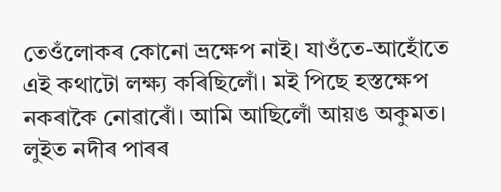তেওঁলোকৰ কোনো ভ্ৰক্ষেপ নাই। যাওঁতে-আহোঁতে এই কথাটো লক্ষ্য কৰিছিলোঁ। মই পিছে হস্তক্ষেপ নকৰাকৈ নোৱাৰোঁ। আমি আছিলোঁ আয়ঙ অকুমত। লুইত নদীৰ পাৰৰ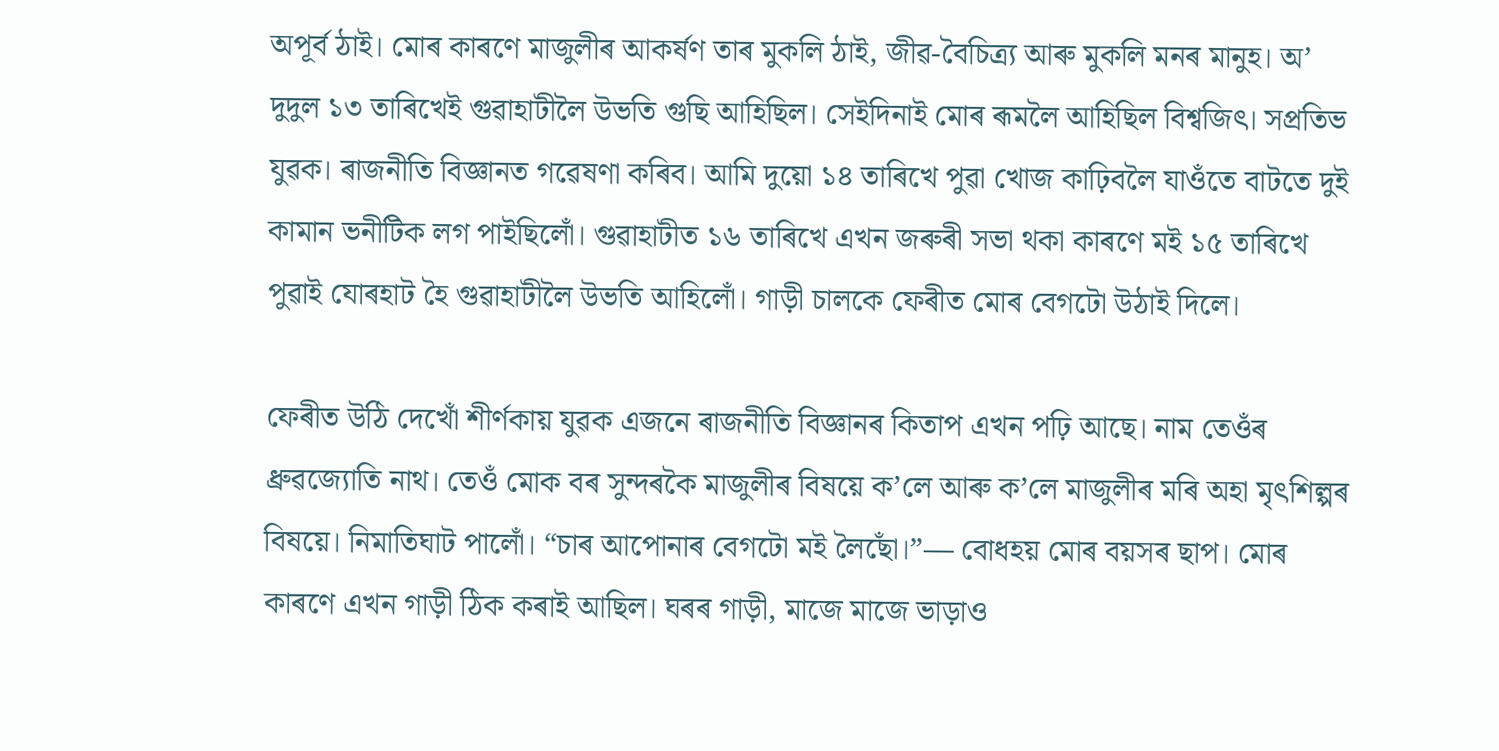অপূৰ্ব ঠাই। মোৰ কাৰণে মাজুলীৰ আকৰ্ষণ তাৰ মুকলি ঠাই, জীৱ-বৈচিত্র্য আৰু মুকলি মনৰ মানুহ। অ’ দুদুল ১৩ তাৰিখেই গুৱাহাটীলৈ উভতি গুছি আহিছিল। সেইদিনাই মোৰ ৰূমলৈ আহিছিল বিশ্বজিৎ। সপ্ৰতিভ যুৱক। ৰাজনীতি বিজ্ঞানত গৱেষণা কৰিব। আমি দুয়ো ১৪ তাৰিখে পুৱা খোজ কাঢ়িবলৈ যাওঁতে বাটতে দুই কামান ভনীটিক লগ পাইছিলোঁ। গুৱাহাটীত ১৬ তাৰিখে এখন জৰুৰী সভা থকা কাৰণে মই ১৫ তাৰিখে পুৱাই যোৰহাট হৈ গুৱাহাটীলৈ উভতি আহিলোঁ। গাড়ী চালকে ফেৰীত মোৰ বেগটো উঠাই দিলে।

ফেৰীত উঠি দেখোঁ শীৰ্ণকায় যুৱক এজনে ৰাজনীতি বিজ্ঞানৰ কিতাপ এখন পঢ়ি আছে। নাম তেওঁৰ ধ্ৰুৱজ্যোতি নাথ। তেওঁ মোক বৰ সুন্দৰকৈ মাজুলীৰ বিষয়ে ক’লে আৰু ক’লে মাজুলীৰ মৰি অহা মৃৎশিল্পৰ বিষয়ে। নিমাতিঘাট পালোঁ। “চাৰ আপোনাৰ বেগটো মই লৈছোঁ।”— বোধহয় মোৰ বয়সৰ ছাপ। মোৰ কাৰণে এখন গাড়ী ঠিক কৰাই আছিল। ঘৰৰ গাড়ী, মাজে মাজে ভাড়াও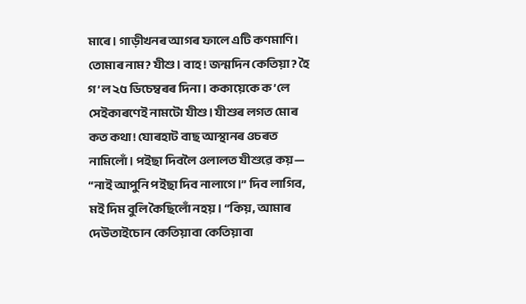মাৰে। গাড়ীখনৰ আগৰ ফালে এটি কণমাণি। তোমাৰ নাম? যীশু। বাহ! জন্মদিন কেতিয়া? হৈ গ’ল ২৫ ডিচেম্বৰৰ দিনা। ককায়েকে ক’লে সেইকাৰণেই নামটো যীশু। যীশুৰ লগত মোৰ কত কথা! যোৰহাট বাছ আস্থানৰ ওচৰত নামিলোঁ। পইছা দিবলৈ ওলালত যীশুৱে কয়— “নাই আপুনি পইছা দিব নালাগে।” দিব লাগিব, মই দিম বুলি কৈছিলোঁ নহয়। “কিয়, আমাৰ দেউতাইচোন কেতিয়াবা কেতিয়াবা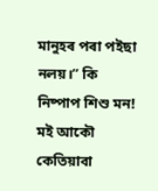মানুহৰ পৰা পইছা নলয়।” কি নিষ্পাপ শিশু মন! মই আকৌ কেতিয়াবা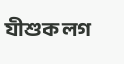যীশুক লগ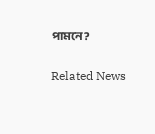পামনে?

Related News